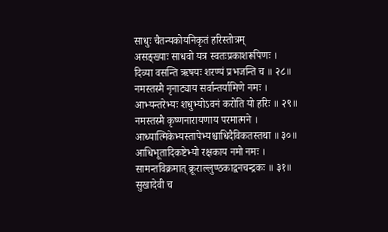साधुः चैतन्यकोयनिकृतं हरिस्तोत्रम्
असङ्ख्याः साधवो यत्र स्वतःप्रकाशरूपिणः ।
दिव्या वसन्ति ऋषयः शरण्यं प्रभजन्ति च ॥ २८॥
नमस्तस्मै नृनाट्याय सर्वान्तर्यामिणे नमः ।
आभ्यन्तरेभ्यः शधुभ्योऽवनं करोति यो हरिः ॥ २९॥
नमस्तस्मै कृष्णनारायणाय परमात्मने ।
आध्यात्मिकेभ्यस्तापेभ्यश्चाधिदैविकतस्तथा ॥ ३०॥
आधिभूतादिकष्टेभ्यो रक्षकाय नमो नमः ।
सामन्तविक्रमात् क्रूराल्लुण्ठकाद्वनचन्द्रकः ॥ ३१॥
सुखादेवी च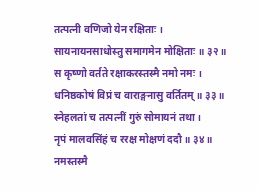तत्पत्नी वणिजो येन रक्षिताः ।
सायनायनसाधोस्तु समागमेन मोक्षिताः ॥ ३२॥
स कृष्णो वर्तते रक्षाकरस्तस्मै नमो नमः ।
धनिष्ठकोषं विप्रं च वाराङ्गनासु वर्तितम् ॥ ३३॥
स्नेहलतां च तत्पत्नीं गुरुं सोमायनं तथा ।
नृपं मालवसिंहं च ररक्ष मोक्षणं ददौ ॥ ३४॥
नमस्तस्मै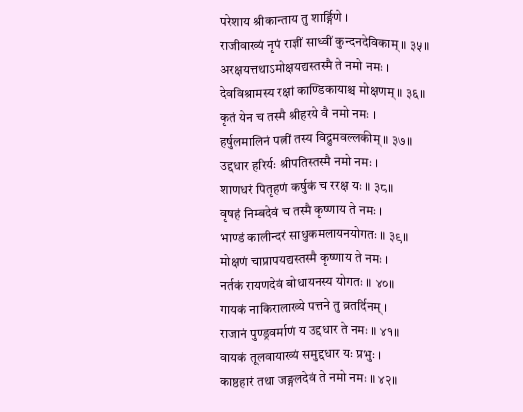परेशाय श्रीकान्ताय तु शार्ङ्गिणे ।
राजीवाख्यं नृपं राज्ञीं साध्वीं कुन्दनदेविकाम् ॥ ३५॥
अरक्षयत्तथाऽमोक्षयद्यस्तस्मै ते नमो नमः ।
देवविश्रामस्य रक्षां काण्डिकायाश्च मोक्षणम् ॥ ३६॥
कृतं येन च तस्मै श्रीहरये वै नमो नमः ।
हर्षुलमालिनं पत्नीं तस्य विद्रुमवल्लकीम् ॥ ३७॥
उद्दधार हरिर्यः श्रीपतिस्तस्मै नमो नमः ।
शाणधरं पितृहणं कर्षुकं च ररक्ष यः ॥ ३८॥
वृषहं निम्बदेवं च तस्मै कृष्णाय ते नमः ।
भाण्डं कालीन्दरं साधुकमलायनयोगतः ॥ ३९॥
मोक्षणं चाप्रापयद्यस्तस्मै कृष्णाय ते नमः ।
नर्तकं रायणदेवं बोधायनस्य योगतः ॥ ४०॥
गायकं नाकिरालाख्ये पत्तने तु व्रतर्दिनम् ।
राजानं पुण्ड्रवर्माणं य उद्दधार ते नमः ॥ ४१॥
वायकं तूलवायाख्यं समुद्दधार यः प्रभुः ।
काष्ठहारं तथा जङ्गलदेवं ते नमो नमः ॥ ४२॥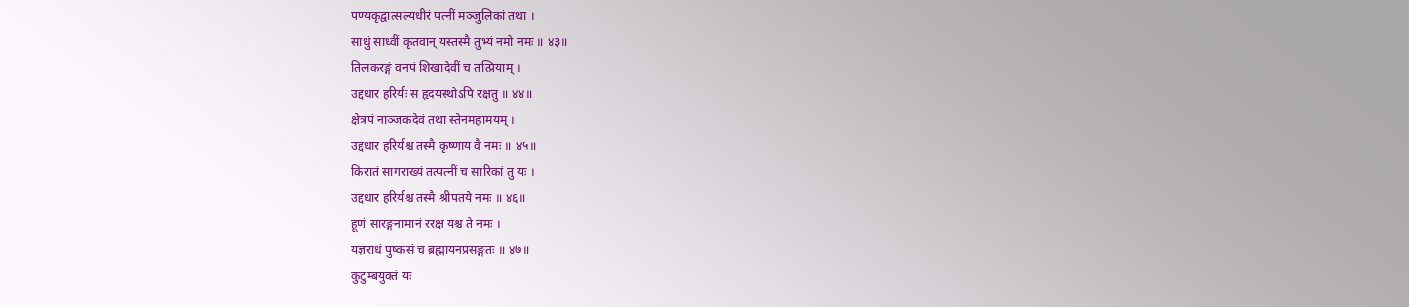पण्यकृद्वात्सल्यधीरं पत्नीं मञ्जुलिकां तथा ।
साधुं साध्वीं कृतवान् यस्तस्मै तुभ्यं नमो नमः ॥ ४३॥
तिलकरङ्गं वनपं शिखादेवीं च तत्प्रियाम् ।
उद्दधार हरिर्यः स हृदयस्थोऽपि रक्षतु ॥ ४४॥
क्षेत्रपं नाञ्जकदेवं तथा स्तेनमहामयम् ।
उद्दधार हरिर्यश्च तस्मै कृष्णाय वै नमः ॥ ४५॥
किरातं सागराख्यं तत्पत्नीं च सारिकां तु यः ।
उद्दधार हरिर्यश्च तस्मै श्रीपतये नमः ॥ ४६॥
हूणं सारङ्गनामानं ररक्ष यश्च ते नमः ।
यज्ञराधं पुष्कसं च ब्रह्मायनप्रसङ्गतः ॥ ४७॥
कुटुम्बयुक्तं यः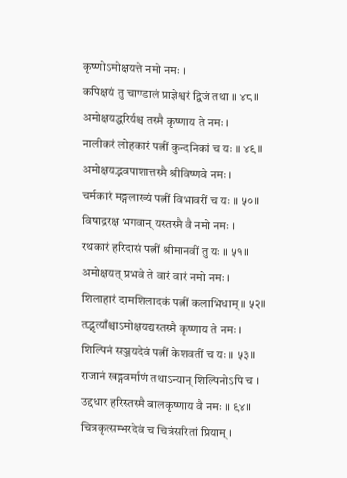कृष्णोऽमोक्षयत्ते नमो नमः ।
कपिक्षयं तु चाण्डालं प्राज्ञेश्वरं द्विजं तथा ॥ ४८॥
अमोक्षयद्धरिर्यश्च तस्मै कृष्णाय ते नमः ।
नालीकरं लोहकारं पत्नीं कुन्दनिकां च यः ॥ ४९॥
अमोक्षयद्भवपाशात्तस्मै श्रीविष्णवे नमः ।
चर्मकारं मङ्गलाख्यं पत्नीं विभावरीं च यः ॥ ५०॥
विषाद्ररक्ष भगवान् यस्तस्मै वै नमो नमः ।
रथकारं हरिदासं पत्नीं श्रीमानवीं तु यः ॥ ५१॥
अमोक्षयत् प्रभवे ते वारं वारं नमो नमः ।
शिलाहारं दामशिलादकं पत्नीं कलाभिधाम् ॥ ५२॥
तद्भृत्याँश्चाऽमोक्षयद्यस्तस्मै कृष्णाय ते नमः ।
शिल्पिनं सञ्जयदेवं पत्नीं केशवतीं च यः ॥ ५३॥
राजानं खड्गवर्माणं तथाऽन्यान् शिल्पिनोऽपि च ।
उद्दधार हरिस्तस्मै बालकृष्णाय वै नमः ॥ ९४॥
चित्रकृत्सम्भरदेवं च चित्रंसरितां प्रियाम् ।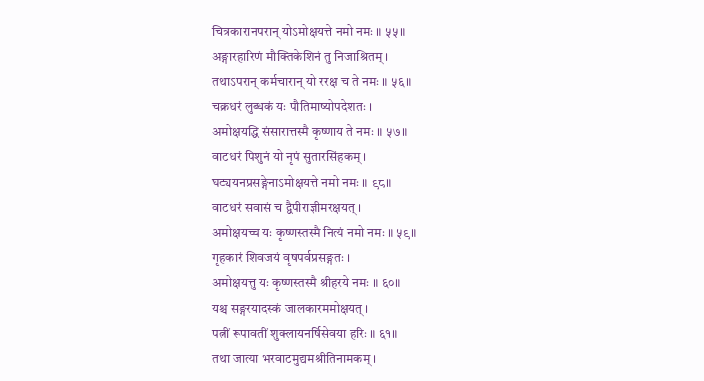चित्रकारानपरान् योऽमोक्षयत्ते नमो नमः ॥ ५५॥
अङ्गारहारिणं मौक्तिकेशिनं तु निजाश्रितम् ।
तथाऽपरान् कर्मचारान् यो ररक्ष च ते नमः ॥ ५६॥
चक्रधरं लुब्धकं यः पौतिमाष्योपदेशतः ।
अमोक्षयद्धि संसारात्तस्मै कृष्णाय ते नमः ॥ ५७॥
वाटधरं पिशुनं यो नृपं सुतारसिंहकम् ।
घट्ययनप्रसङ्गेनाऽमोक्षयत्ते नमो नमः ॥ ९८॥
वाटधरं सवासं च द्वैपीराज्ञीमरक्षयत् ।
अमोक्षयच्च यः कृष्णस्तस्मै नित्यं नमो नमः ॥ ५९॥
गृहकारं शिवजयं वृषपर्वप्रसङ्गतः ।
अमोक्षयत्तु यः कृष्णस्तस्मै श्रीहरये नमः ॥ ६०॥
यश्च सङ्गरयादस्कं जालकारममोक्षयत् ।
पत्नीं रूपावतीं शुक्लायनर्षिसेवया हरिः ॥ ६१॥
तथा जात्या भरवाटमुद्यमश्रीतिनामकम् ।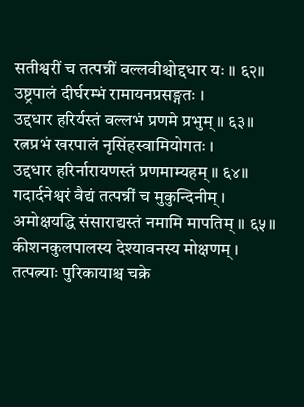सतीश्वरीं च तत्पन्नीं वल्लवीश्चोद्दधार यः ॥ ६२॥
उष्ट्रपालं दीर्घरम्भं रामायनप्रसङ्गतः ।
उद्दधार हरिर्यस्तं वल्लभं प्रणमे प्रभुम् ॥ ६३॥
रत्नप्रभं खरपालं नृसिंहस्वामियोगतः ।
उद्दधार हरिर्नारायणस्तं प्रणमाम्यहम् ॥ ६४॥
गदार्दनेश्वरं वैद्यं तत्पन्नीं च मुकुन्दिनीम् ।
अमोक्षयद्धि संसाराद्यस्तं नमामि मापतिम् ॥ ६५॥
कीशनकुलपालस्य देश्यावनस्य मोक्षणम् ।
तत्पत्न्याः पुरिकायाश्च चक्रे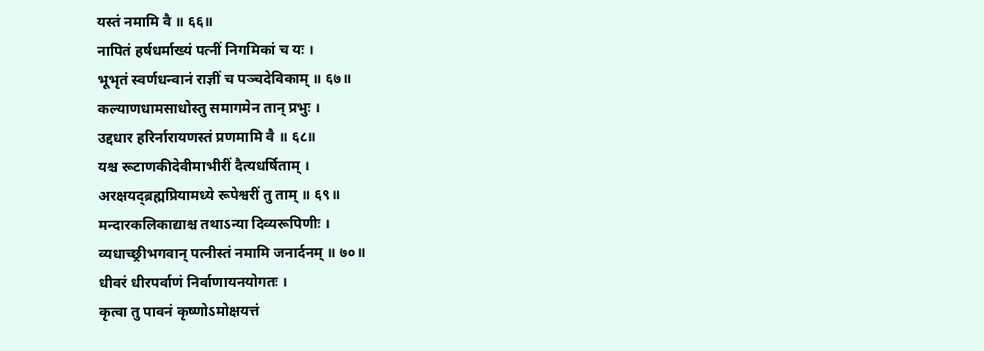यस्तं नमामि वै ॥ ६६॥
नापितं हर्षधर्माख्यं पत्नीं निगमिकां च यः ।
भूभृतं स्वर्णधन्वानं राज्ञीं च पञ्चदेविकाम् ॥ ६७॥
कल्याणधामसाधोस्तु समागमेन तान् प्रभुः ।
उद्दधार हरिर्नारायणस्तं प्रणमामि वै ॥ ६८॥
यश्च रूटाणकीदेवीमाभीरीं दैत्यधर्षिताम् ।
अरक्षयद्ब्रह्मप्रियामध्ये रूपेश्वरीं तु ताम् ॥ ६९॥
मन्दारकलिकाद्याश्च तथाऽन्या दिव्यरूपिणीः ।
व्यधाच्छ्रीभगवान् पत्नीस्तं नमामि जनार्दनम् ॥ ७०॥
धीवरं धीरपर्वाणं निर्वाणायनयोगतः ।
कृत्वा तु पावनं कृष्णोऽमोक्षयत्तं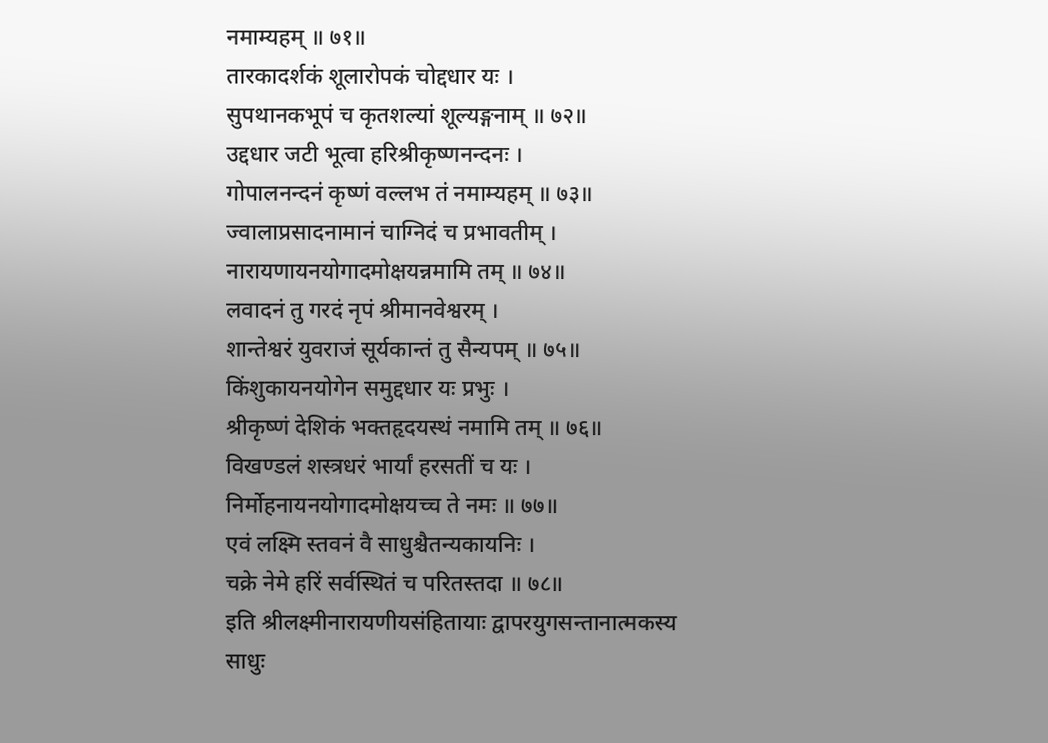नमाम्यहम् ॥ ७१॥
तारकादर्शकं शूलारोपकं चोद्दधार यः ।
सुपथानकभूपं च कृतशल्यां शूल्यङ्गनाम् ॥ ७२॥
उद्दधार जटी भूत्वा हरिश्रीकृष्णनन्दनः ।
गोपालनन्दनं कृष्णं वल्लभ तं नमाम्यहम् ॥ ७३॥
ज्वालाप्रसादनामानं चाग्निदं च प्रभावतीम् ।
नारायणायनयोगादमोक्षयन्नमामि तम् ॥ ७४॥
लवादनं तु गरदं नृपं श्रीमानवेश्वरम् ।
शान्तेश्वरं युवराजं सूर्यकान्तं तु सैन्यपम् ॥ ७५॥
किंशुकायनयोगेन समुद्दधार यः प्रभुः ।
श्रीकृष्णं देशिकं भक्तहृदयस्थं नमामि तम् ॥ ७६॥
विखण्डलं शस्त्रधरं भार्यां हरसतीं च यः ।
निर्मोहनायनयोगादमोक्षयच्च ते नमः ॥ ७७॥
एवं लक्ष्मि स्तवनं वै साधुश्चैतन्यकायनिः ।
चक्रे नेमे हरिं सर्वस्थितं च परितस्तदा ॥ ७८॥
इति श्रीलक्ष्मीनारायणीयसंहितायाः द्वापरयुगसन्तानात्मकस्य
साधुः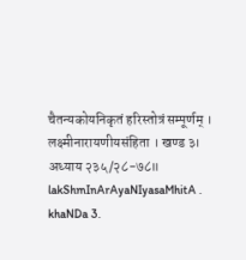चैतन्यकोयनिकृतं हरिस्तोत्रं सम्पूर्णम् ।
लक्ष्मीनारायणीयसंहिता । खण्ड ३। अध्याय २३५/२८-७८॥
lakShmInArAyaNIyasaMhitA . khaNDa 3.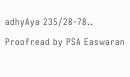adhyAya 235/28-78..
Proofread by PSA Easwaran